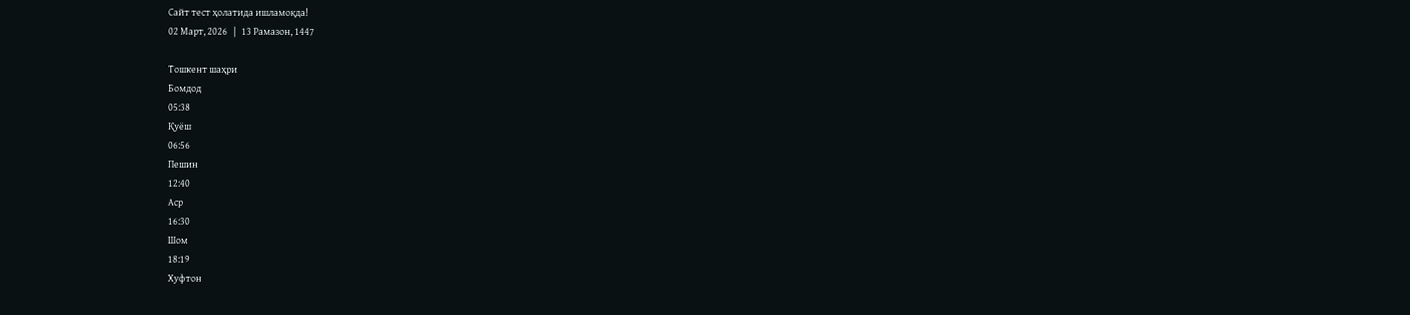Сайт тест ҳолатида ишламоқда!
02 Март, 2026   |   13 Рамазон, 1447

Тошкент шаҳри
Бомдод
05:38
Қуёш
06:56
Пешин
12:40
Аср
16:30
Шом
18:19
Хуфтон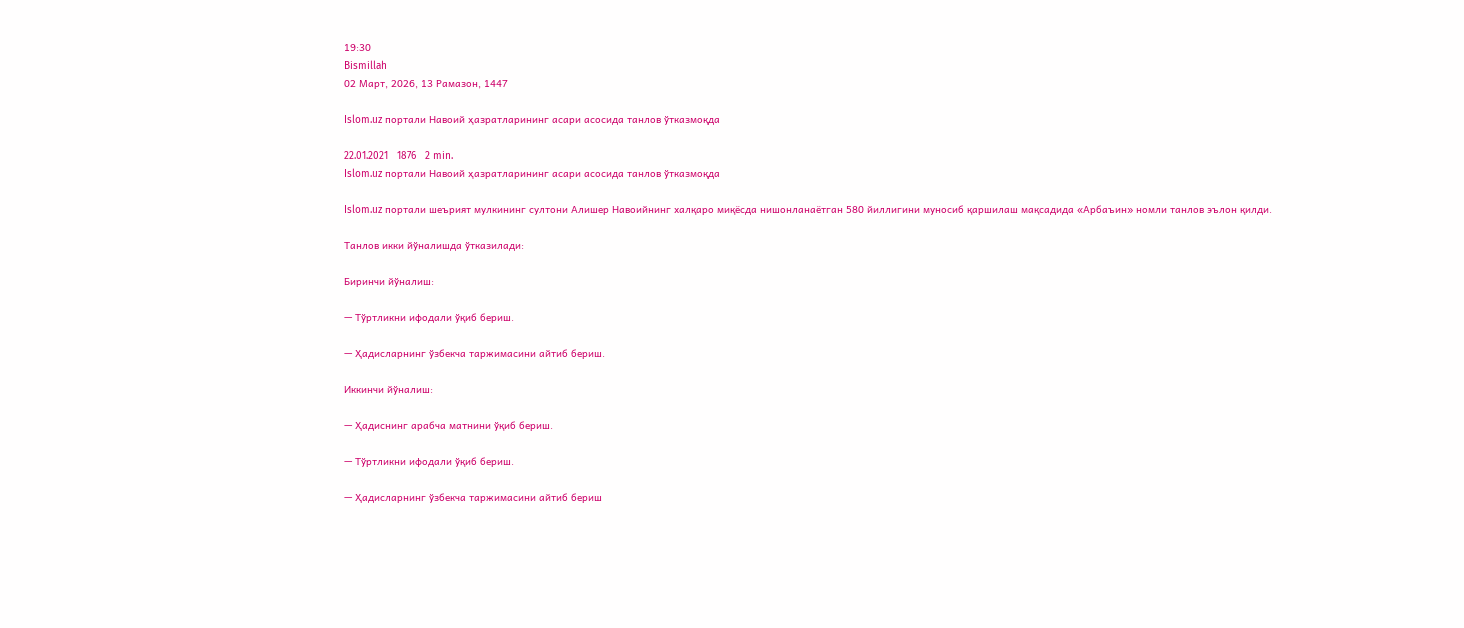19:30
Bismillah
02 Март, 2026, 13 Рамазон, 1447

Islom.uz портали Навоий ҳазратларининг асари асосида танлов ўтказмоқда

22.01.2021   1876   2 min.
Islom.uz портали Навоий ҳазратларининг асари асосида танлов ўтказмоқда

Islom.uz портали шеърият мулкининг султони Алишер Навоийнинг халқаро миқёсда нишонланаётган 580 йиллигини муносиб қаршилаш мақсадида «Арбаъин» номли танлов эълон қилди.

Танлов икки йўналишда ўтказилади:

Биринчи йўналиш:

— Тўртликни ифодали ўқиб бериш.

— Ҳадисларнинг ўзбекча таржимасини айтиб бериш.

Иккинчи йўналиш:

— Ҳадиснинг арабча матнини ўқиб бериш.

— Тўртликни ифодали ўқиб бериш.

— Ҳадисларнинг ўзбекча таржимасини айтиб бериш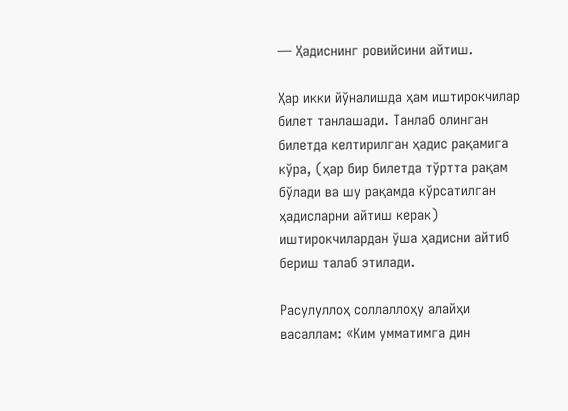— Ҳадиснинг ровийсини айтиш.

Ҳар икки йўналишда ҳам иштирокчилар билет танлашади. Танлаб олинган билетда келтирилган ҳадис рақамига кўра, (ҳар бир билетда тўртта рақам бўлади ва шу рақамда кўрсатилган ҳадисларни айтиш керак) иштирокчилардан ўша ҳадисни айтиб бериш талаб этилади.

Расулуллоҳ соллаллоҳу алайҳи васаллам: «Ким умматимга дин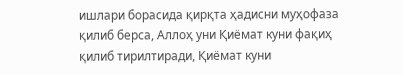ишлари борасида қирқта ҳадисни муҳофаза қилиб берса, Аллоҳ уни Қиёмат куни фақиҳ қилиб тирилтиради, Қиёмат куни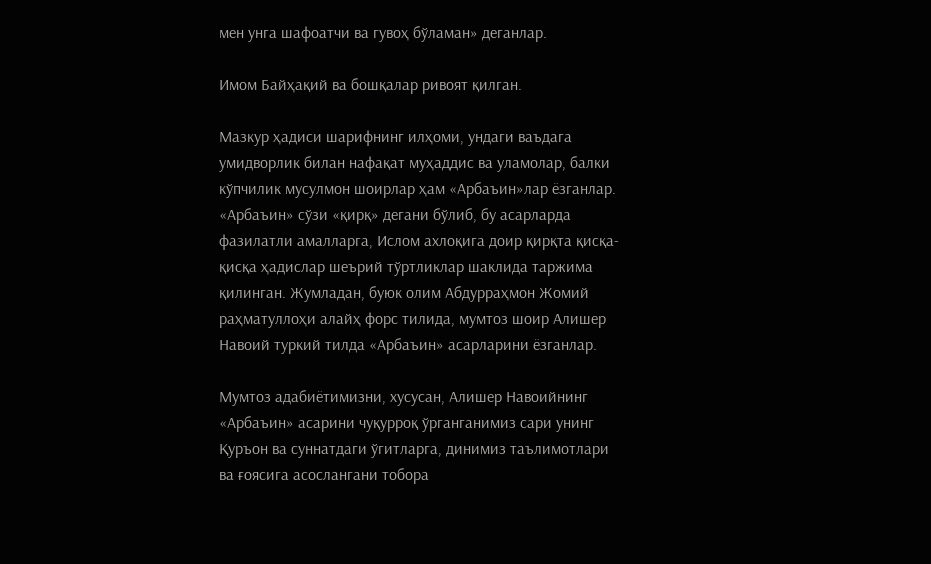мен унга шафоатчи ва гувоҳ бўламан» деганлар.

Имом Байҳақий ва бошқалар ривоят қилган.

Мазкур ҳадиси шарифнинг илҳоми, ундаги ваъдага умидворлик билан нафақат муҳаддис ва уламолар, балки кўпчилик мусулмон шоирлар ҳам «Арбаъин»лар ёзганлар. «Арбаъин» сўзи «қирқ» дегани бўлиб, бу асарларда фазилатли амалларга, Ислом ахлоқига доир қирқта қисқа-қисқа ҳадислар шеърий тўртликлар шаклида таржима қилинган. Жумладан, буюк олим Абдурраҳмон Жомий раҳматуллоҳи алайҳ форс тилида, мумтоз шоир Алишер Навоий туркий тилда «Арбаъин» асарларини ёзганлар.

Мумтоз адабиётимизни, хусусан, Алишер Навоийнинг «Арбаъин» асарини чуқурроқ ўрганганимиз сари унинг Қуръон ва суннатдаги ўгитларга, динимиз таълимотлари ва ғоясига асослангани тобора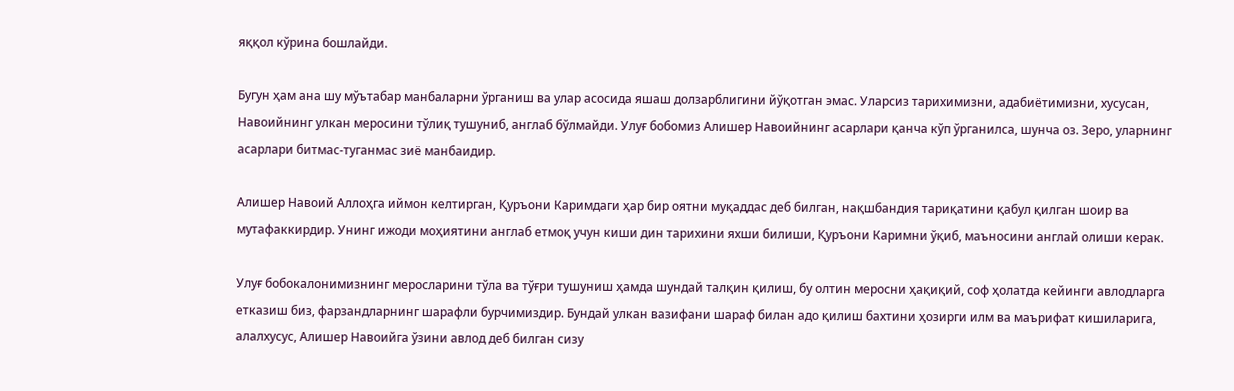яққол кўрина бошлайди.

Бугун ҳам ана шу мўътабар манбаларни ўрганиш ва улар асосида яшаш долзарблигини йўқотган эмас. Уларсиз тарихимизни, адабиётимизни, хусусан, Навоийнинг улкан меросини тўлиқ тушуниб, англаб бўлмайди. Улуғ бобомиз Алишер Навоийнинг асарлари қанча кўп ўрганилса, шунча оз. Зеро, уларнинг асарлари битмас-туганмас зиё манбаидир.

Алишер Навоий Аллоҳга иймон келтирган, Қуръони Каримдаги ҳар бир оятни муқаддас деб билган, нақшбандия тариқатини қабул қилган шоир ва мутафаккирдир. Унинг ижоди моҳиятини англаб етмоқ учун киши дин тарихини яхши билиши, Қуръони Каримни ўқиб, маъносини англай олиши керак.

Улуғ бобокалонимизнинг меросларини тўла ва тўғри тушуниш ҳамда шундай талқин қилиш, бу олтин меросни ҳақиқий, соф ҳолатда кейинги авлодларга етказиш биз, фарзандларнинг шарафли бурчимиздир. Бундай улкан вазифани шараф билан адо қилиш бахтини ҳозирги илм ва маърифат кишиларига, алалхусус, Алишер Навоийга ўзини авлод деб билган сизу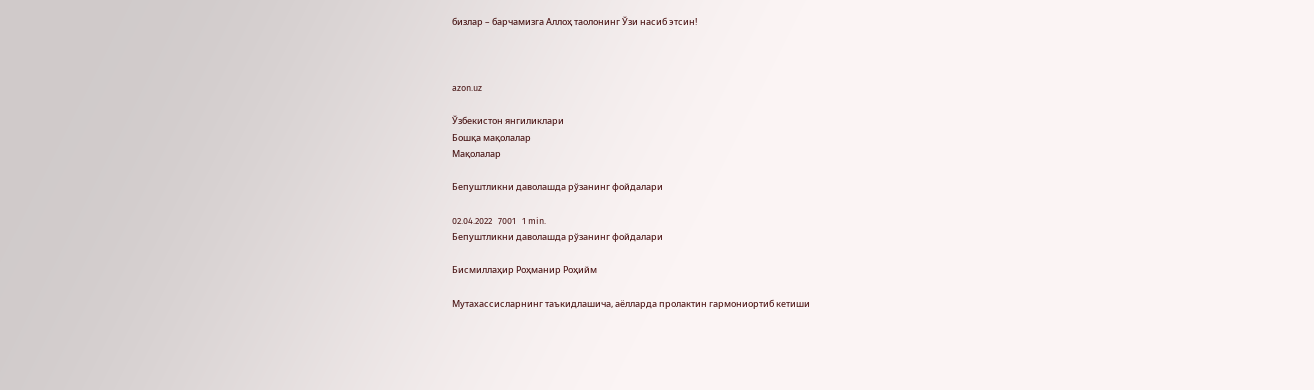бизлар – барчамизга Аллоҳ таолонинг Ўзи насиб этсин!



azon.uz

Ўзбекистон янгиликлари
Бошқа мақолалар
Мақолалар

Бепуштликни даволашда рўзанинг фойдалари

02.04.2022   7001   1 min.
Бепуштликни даволашда рўзанинг фойдалари

Бисмиллаҳир Роҳманир Роҳийм

Мутахассисларнинг таъкидлашича, аёлларда пролактин гармониортиб кетиши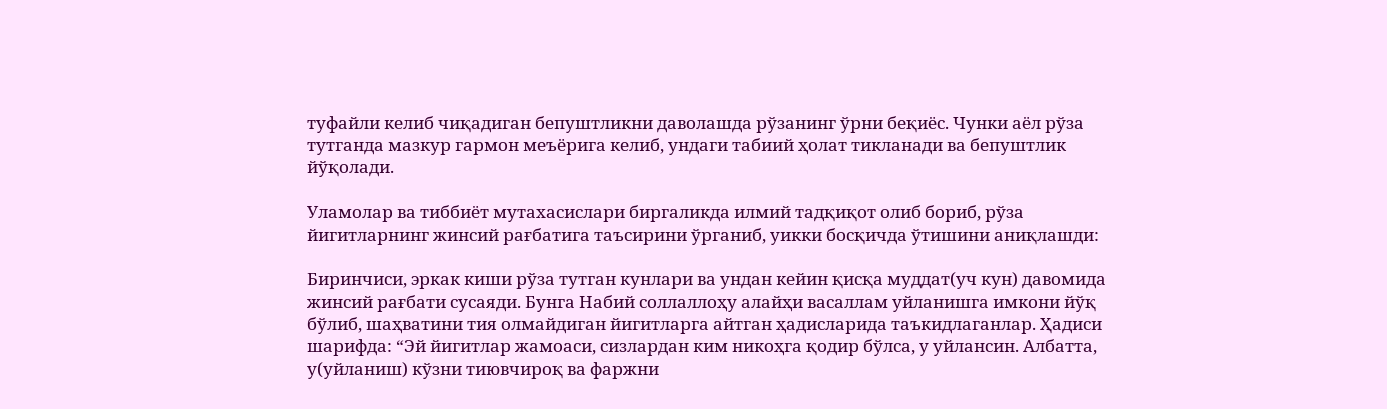туфайли келиб чиқадиган бепуштликни даволашда рўзанинг ўрни беқиёс. Чунки аёл рўза тутганда мазкур гармон меъёрига келиб, ундаги табиий ҳолат тикланади ва бепуштлик йўқолади.

Уламолар ва тиббиёт мутахасислари биргаликда илмий тадқиқот олиб бориб, рўза йигитларнинг жинсий рағбатига таъсирини ўрганиб, уикки босқичда ўтишини аниқлашди:

Биринчиси, эркак киши рўза тутган кунлари ва ундан кейин қисқа муддат(уч кун) давомида жинсий рағбати сусаяди. Бунга Набий соллаллоҳу алайҳи васаллам уйланишга имкони йўқ бўлиб, шаҳватини тия олмайдиган йигитларга айтган ҳадисларида таъкидлаганлар. Ҳадиси шарифда: “Эй йигитлар жамоаси, сизлардан ким никоҳга қодир бўлса, у уйлансин. Албатта, у(уйланиш) кўзни тиювчироқ ва фаржни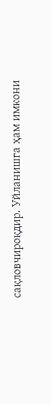сақловчироқдир. Уйланишга ҳам имкони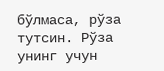бўлмаса, рўза тутсин. Рўза унинг учун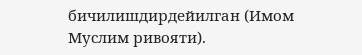бичилишдирдейилган (Имом Муслим ривояти).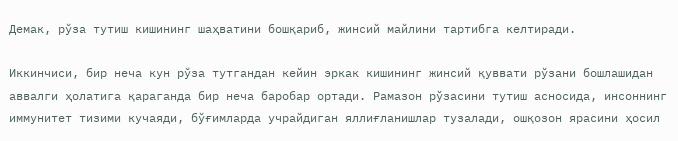Демак, рўза тутиш кишининг шаҳватини бошқариб, жинсий майлини тартибга келтиради.

Иккинчиси, бир неча кун рўза тутгандан кейин эркак кишининг жинсий қуввати рўзани бошлашидан аввалги ҳолатига қараганда бир неча баробар ортади. Рамазон рўзасини тутиш асносида, инсоннинг иммунитет тизими кучаяди, бўғимларда учрайдиган яллиғланишлар тузалади, ошқозон ярасини ҳосил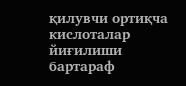қилувчи ортиқча кислоталар йиғилиши бартараф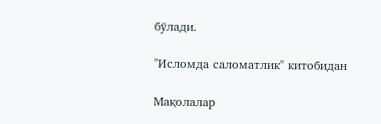бўлади.

"Исломда саломатлик" китобидан

Мақолалар